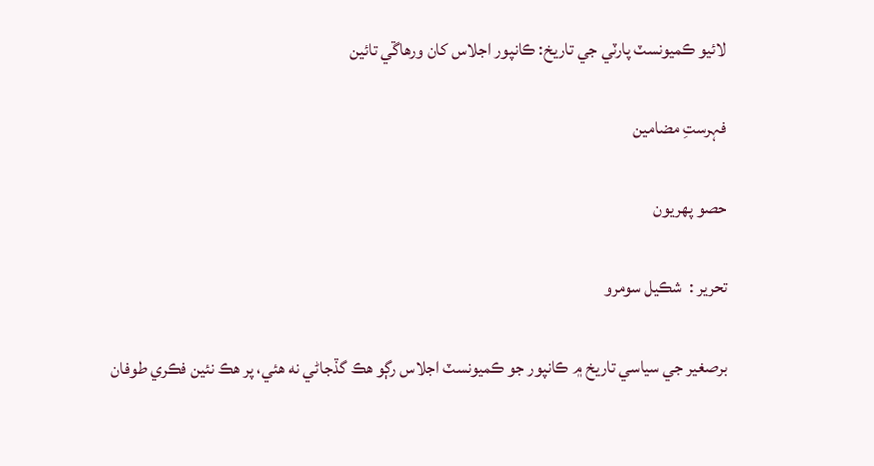لائیو ڪميونسٽ پارٽي جي تاريخ: ڪانپور اجلاس کان ورهاڱي تائين

فہرستِ مضامین

حصو پهريون

تحرير :  شڪيل سومرو

برصغير جي سياسي تاريخ ۾ ڪانپور جو ڪميونسٽ اجلاس رڳو هڪ گڏجاڻي نه هئي، پر هڪ نئين فڪري طوفان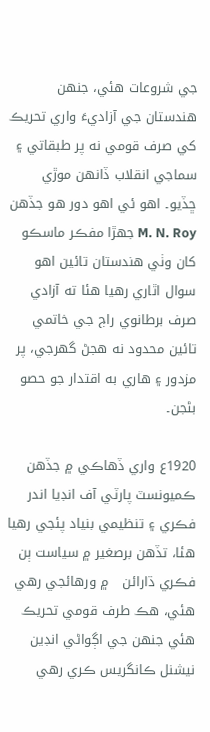جي شروعات هئي، جنهن هندستان جي آزاديءَ واري تحريڪ کي صرف قومي نه پر طبقاتي ۽ سماجي انقلاب ڏانهن موڙي ڇڏيو۔ اهو ئي اهو دور هو جڏهن M. N. Roy جهڙا مفڪر ماسڪو کان وٺي هندستان تائين اهو سوال اٿاري رهيا هئا ته آزادي صرف برطانوي راڄ جي خاتمي تائين محدود نه هجڻ گهرجي، پر مزدور ۽ هاري به اقتدار جو حصو بڻجن۔

1920ع واري ڏهاڪي ۾ جڏهن ڪميونسٽ پارٽي آف انڊيا اندر فڪري ۽ تنظيمي بنياد پئجي رهيا هئا، تڏهن برصغير ۾ سياست ٻن  فڪري ڌارائن   ۾ ورهائجي رهي هئي، هڪ طرف قومي تحريڪ هئي جنهن جي اڳواڻي انڊين نيشنل ڪانگريس ڪري رهي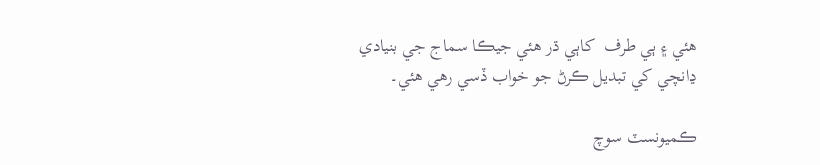هئي ۽ ٻي طرف  کاٻي ڌر هئي جيڪا سماج جي بنيادي ڍانچي کي تبديل ڪرڻ جو خواب ڏسي رهي هئي۔

ڪميونسٽ سوچ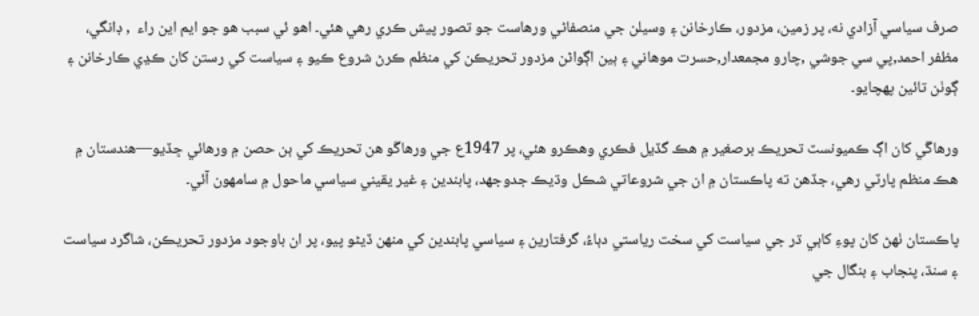صرف سياسي آزادي نه، پر زمين، مزدور، ڪارخانن ۽ وسيلن جي منصفاڻي ورهاست جو تصور پيش ڪري رهي هئي۔ اهو ئي سبب هو جو ايم اين راء  , ڊانگي، مظفر احمد,پي سي جوشي ,چارو مجمعدار,حسرت موهاني ۽ ٻين اڳواڻن مزدور تحريڪن کي منظم ڪرڻ شروع ڪيو ۽ سياست کي رستن کان ڪڍي ڪارخانن ۽ ڳوٺن تائين پهچايو۔

ورهاڱي کان اڳ ڪميونسٽ تحريڪ برصغير ۾ هڪ گڏيل فڪري وهڪرو هئي، پر 1947ع جي ورهاڱو هن تحريڪ کي ٻن حصن ۾ ورهائي ڇڏيو—هندستان ۾ هڪ منظم پارٽي رهي، جڏهن ته پاڪستان ۾ ان جي شروعاتي شڪل وڌيڪ جدوجهد، پابندين ۽ غير يقيني سياسي ماحول ۾ سامهون آئي۔

پاڪستان ٺهڻ کان پوءِ کاٻي ڌر جي سياست کي سخت رياستي دٻاءُ، گرفتارين ۽ سياسي پابندين کي منهن ڏيڻو پيو، پر ان باوجود مزدور تحريڪن، شاگرد سياست ۽ سنڌ، پنجاب ۽ بنگال جي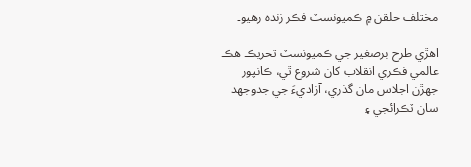مختلف حلقن ۾ ڪميونسٽ فڪر زنده رهيو۔

اهڙي طرح برصغير جي ڪميونسٽ تحريڪ هڪ عالمي فڪري انقلاب کان شروع ٿي، ڪانپور جهڙن اجلاس مان گذري، آزاديءَ جي جدوجهد سان ٽڪرائجي ۽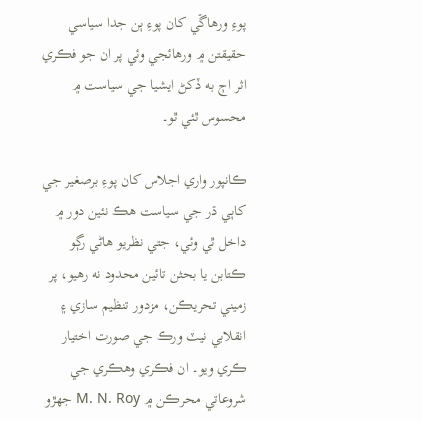پوءِ ورهاڱي کان پوءِ ٻن جدا سياسي حقيقتن ۾ ورهائجي وئي پر ان جو فڪري اثر اڄ به ڏکڻ ايشيا جي سياست ۾ محسوس ٿئي ٿو۔

ڪانپور واري اجلاس کان پوءِ برصغير جي کاٻي ڌر جي سياست هڪ نئين دور ۾ داخل ٿي وئي، جتي نظريو هاڻي رڳو ڪتابن يا بحثن تائين محدود نه رهيو، پر زميني تحريڪن، مزدور تنظيم سازي ۽ انقلابي نيٽ ورڪ جي صورت اختيار ڪري ويو۔ ان فڪري وهڪري جي شروعاتي محرڪن ۾ M. N. Roy جهڙو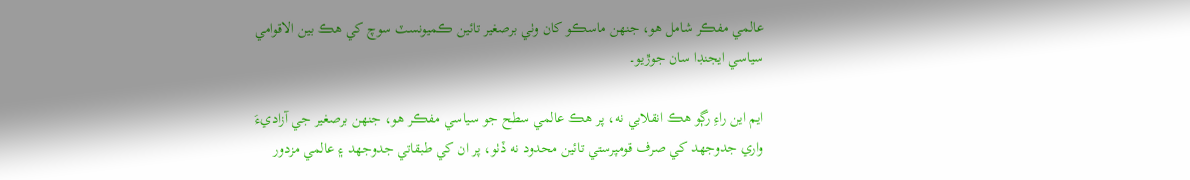عالمي مفڪر شامل هو، جنهن ماسڪو کان وٺي برصغير تائين ڪميونسٽ سوچ کي هڪ بين الاقوامي سياسي ايجنڊا سان جوڙيو۔

ايم اين راءِ رڳو هڪ انقلابي نه، پر هڪ عالمي سطح جو سياسي مفڪر هو، جنهن برصغير جي آزاديءَ واري جدوجهد کي صرف قومپرستي تائين محدود نه ڏٺو، پر ان کي طبقاتي جدوجهد ۽ عالمي مزدور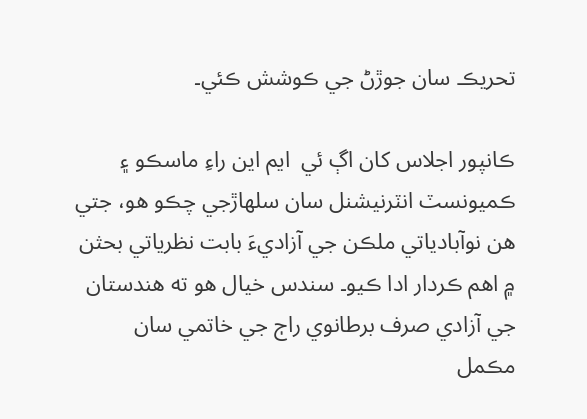تحريڪ سان جوڙڻ جي ڪوشش ڪئي۔

ڪانپور اجلاس کان اڳ ئي  ايم اين راءِ ماسڪو ۽ ڪميونسٽ انٽرنيشنل سان سلهاڙجي چڪو هو، جتي هن نوآبادياتي ملڪن جي آزاديءَ بابت نظرياتي بحثن ۾ اهم ڪردار ادا ڪيو۔ سندس خيال هو ته هندستان جي آزادي صرف برطانوي راڄ جي خاتمي سان مڪمل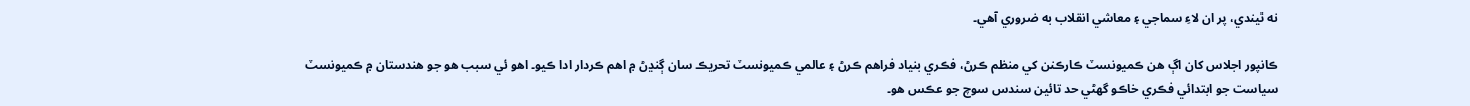نه ٿيندي، پر ان لاءِ سماجي ۽ معاشي انقلاب به ضروري آهي۔

ڪانپور اجلاس کان اڳ هن ڪميونسٽ ڪارڪنن کي منظم ڪرڻ، فڪري بنياد فراهم ڪرڻ ۽ عالمي ڪميونسٽ تحريڪ سان ڳنڍڻ ۾ اهم ڪردار ادا ڪيو۔ اهو ئي سبب هو جو هندستان ۾ ڪميونسٽ سياست جو ابتدائي فڪري خاڪو گهڻي حد تائين سندس سوچ جو عڪس هو۔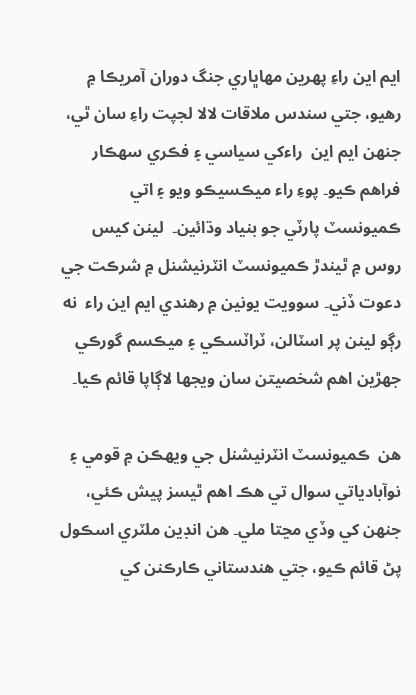ايم اين راءِ پهرين مهاڀاري جنگ دوران آمريڪا ۾ رهيو، جتي سندس ملاقات لالا لجپت راءِ سان ٿي، جنهن ايم اين  راءکي سياسي ۽ فڪري سهڪار فراهم ڪيو۔ پوءِ راء ميڪسيڪو ويو ۽ اتي ڪميونسٽ پارٽي جو بنياد وڌائين۔  لينن کيس روس ۾ ٿيندڙ ڪميونسٽ انٽرنيشنل ۾ شرڪت جي دعوت ڏني۔ سوويت يونين ۾ رهندي ايم اين راء  نه رڳو لينن پر اسٽالن، ٽراٽسڪي ۽ ميڪسم گورڪي جهڙين اهم شخصيتن سان ويجها لاڳاپا قائم ڪيا۔

ھن  ڪميونسٽ انٽرنيشنل جي ويهڪن ۾ قومي ۽ نوآبادياتي سوال تي هڪ اهم ٿيسز پيش ڪئي، جنهن کي وڏي مڃتا ملي۔ هن انڊين ملٽري اسڪول پڻ قائم ڪيو، جتي هندستاني ڪارڪنن کي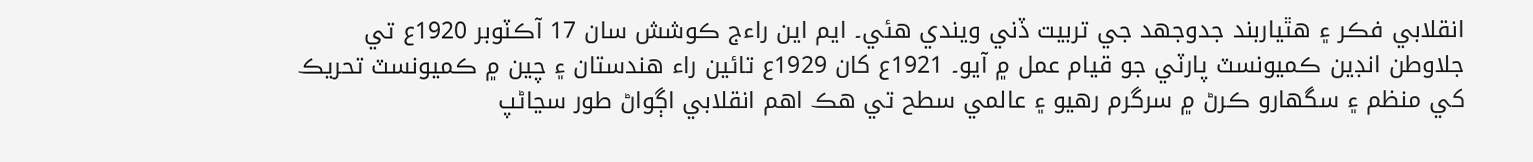انقلابي فڪر ۽ هٿياربند جدوجهد جي تربيت ڏني ويندي هئي۔ ايم اين راءج ڪوشش سان 17 آڪٽوبر 1920ع تي جلاوطن انڊين ڪميونسٽ پارٽي جو قيام عمل ۾ آيو۔ 1921ع کان 1929ع تائين راء هندستان ۽ چين ۾ ڪميونسٽ تحريڪ کي منظم ۽ سگهارو ڪرڻ ۾ سرگرم رهيو ۽ عالمي سطح تي هڪ اهم انقلابي اڳواڻ طور سڃاڻپ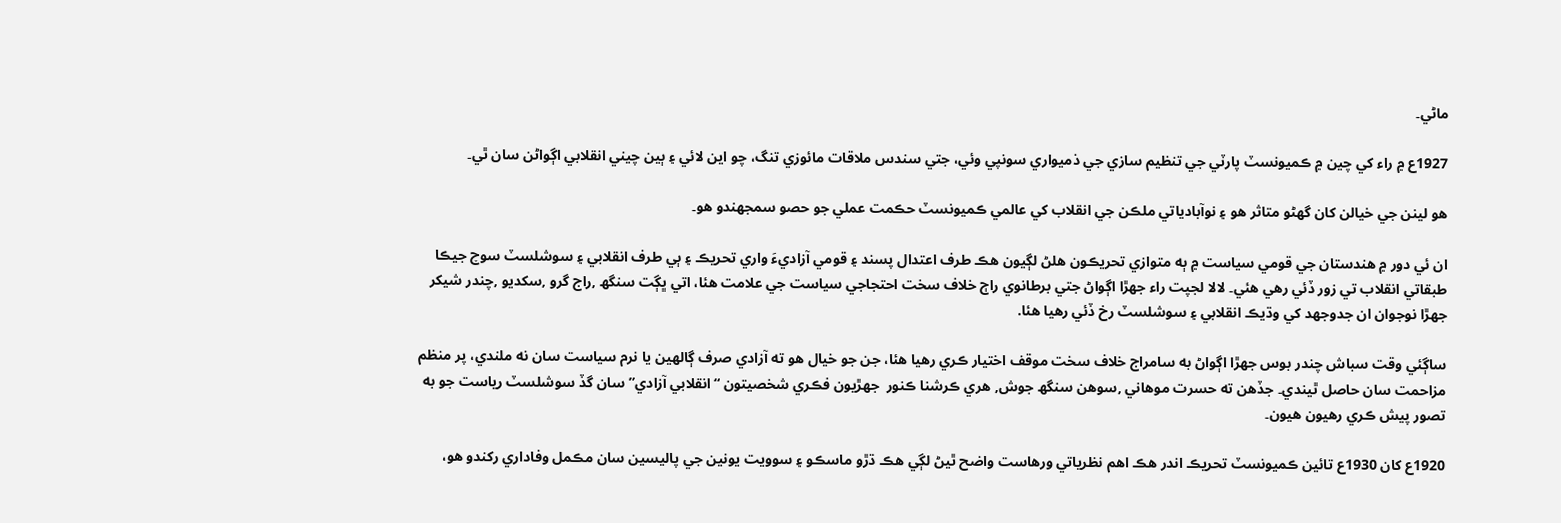ماڻي۔

1927ع ۾ راء کي چين ۾ ڪميونسٽ پارٽي جي تنظيم سازي جي ذميواري سونپي وئي، جتي سندس ملاقات مائوزي تنگ، چو اين لائي ۽ ٻين چيني انقلابي اڳواڻن سان ٿي۔

هو لينن جي خيالن کان گهڻو متاثر هو ۽ نوآبادياتي ملڪن جي انقلاب کي عالمي ڪميونسٽ حڪمت عملي جو حصو سمجهندو هو۔

ان ئي دور ۾ هندستان جي قومي سياست ۾ ٻه متوازي تحريڪون هلڻ لڳيون هڪ طرف اعتدال پسند ۽ قومي آزاديءَ واري تحريڪ ۽ ٻي طرف انقلابي ۽ سوشلسٽ سوچ جيڪا طبقاتي انقلاب تي زور ڏئي رهي هئي۔ لالا لجپت راء جهڙا اڳواڻ جتي برطانوي راڄ خلاف سخت احتجاجي سياست جي علامت هئا، اتي ڀڳت سنگھ ,راج گرو ,سکديو ,چندر شيکر جهڙا نوجوان ان جدوجهد کي وڌيڪ انقلابي ۽ سوشلسٽ رخ ڏئي رهيا هئا.

ساڳئي وقت سباش چندر بوس جهڙا اڳواڻ به سامراج خلاف سخت موقف اختيار ڪري رهيا هئا، جن جو خيال هو ته آزادي صرف ڳالهين يا نرم سياست سان نه ملندي، پر منظم مزاحمت سان حاصل ٿيندي۔ جڏهن ته حسرت موهاني ,سوهن سنگھ جوش, ھري ڪرشنا ڪنور  جهڙيون فڪري شخصيتون “انقلابي آزادي” سان گڏ سوشلسٽ رياست جو به تصور پيش ڪري رهيون هيون۔

1920ع کان 1930ع تائين ڪميونسٽ تحريڪ اندر هڪ اهم نظرياتي ورهاست واضح ٿيڻ لڳي هڪ ڌڙو ماسڪو ۽ سوويت يونين جي پاليسين سان مڪمل وفاداري رکندو هو،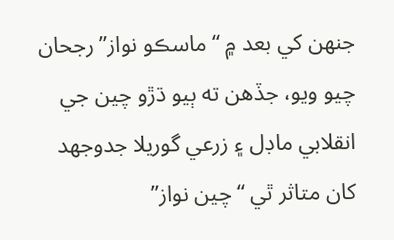جنهن کي بعد ۾ “ماسڪو نواز” رجحان چيو ويو، جڏهن ته ٻيو ڌڙو چين جي انقلابي ماڊل ۽ زرعي گوريلا جدوجهد کان متاثر ٿي “چين نواز”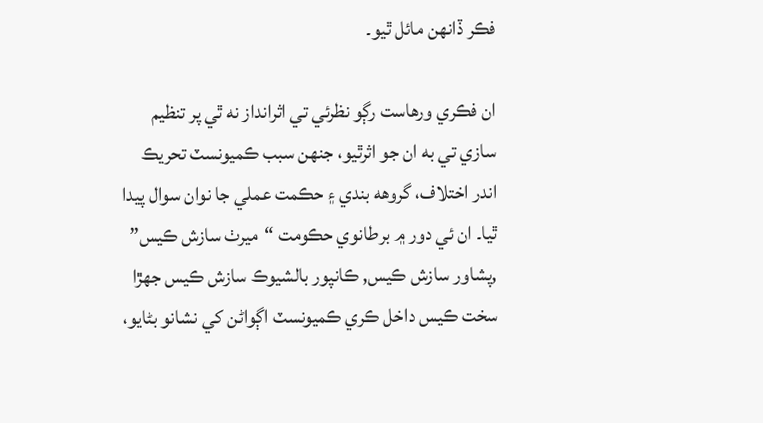فڪر ڏانهن مائل ٿيو۔

ان فڪري ورهاست رڳو نظرئي تي اثرانداز نه ٿي پر تنظيم سازي تي به ان جو اثرٿيو، جنهن سبب ڪميونسٽ تحريڪ اندر اختلاف، گروهه بندي ۽ حڪمت عملي جا نوان سوال پيدا ٿيا۔ ان ئي دور ۾ برطانوي حڪومت “ميرٺ سازش ڪيس” ,پشاور سازش ڪيس, ڪانپور بالشيوڪ سازش ڪيس جهڙا سخت ڪيس داخل ڪري ڪميونسٽ اڳواڻن کي نشانو بڻايو،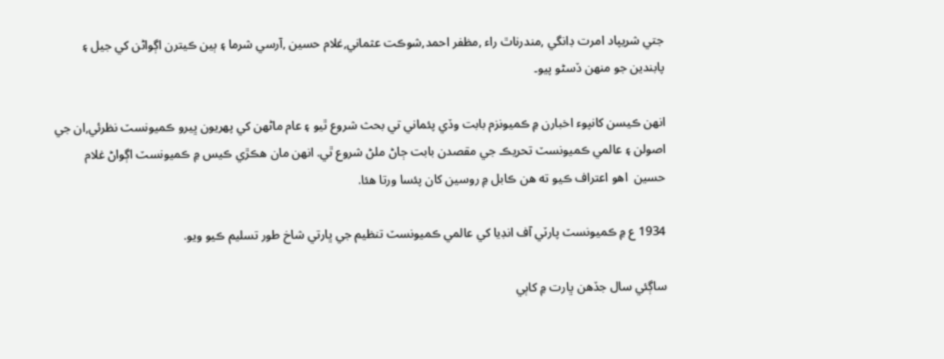جتي شريپاد امرت ڊانگي ,مندرناٿ راء ,مظفر احمد,شوڪت عثماني,غلام حسين ,آرسي شرما ۽ ٻين ڪيترن اڳواڻن کي جيل ۽ پابندين جو منهن ڏسڻو پيو۔

انهن ڪيسن کانپوء اخبارن ۾ ڪميونزم بابت وڏي پئماني تي بحث شروع ٿيو ۽ عام ماڻھن کي پهريون ڀيرو ڪميونسٽ نظرئي,ان جي اصولن ۽ عالمي ڪميونسٽ تحريڪ جي مقصدن بابت ڄاڻ ملڻ شروع ٿي. انهن مان هڪڙي ڪيس ۾ ڪميونسٽ اڳواڻ غلام حسين  اهو اعتراف ڪيو ته هن ڪابل ۾ روسين کان پئسا ورتا هئا.

1934 ع ۾ ڪميونسٽ پارٽي آف انڊيا کي عالمي ڪميونسٽ تنظيم جي ڀارتي شاخ طور تسليم ڪيو ويو.

ساڳئي سال جڏھن ڀارت ۾ کاٻي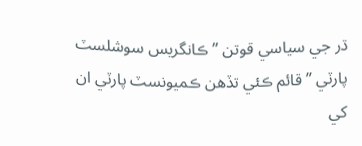ڌر جي سياسي قوتن ” ڪانگريس سوشلسٽ پارٽي ” قائم ڪئي تڏھن ڪميونسٽ پارٽي ان کي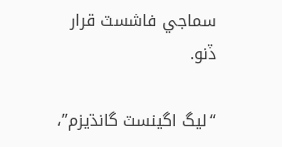سماجي فاشسٽ قرار ڏنو.

“ليگ اگينسٽ گانڌيزم”،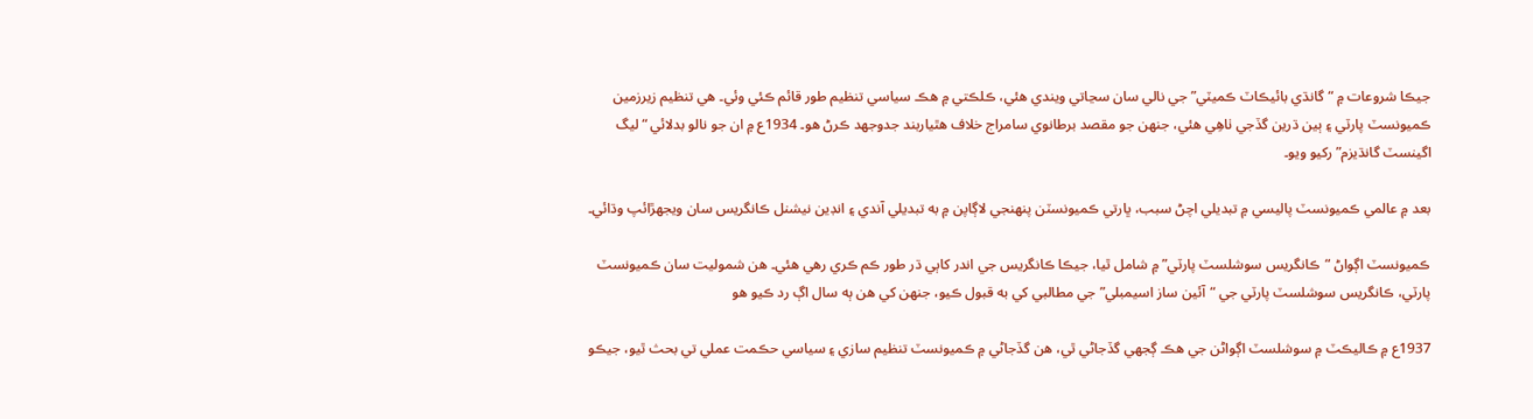جيڪا شروعات ۾ “گانڌي بائيڪاٽ ڪميٽي” جي نالي سان سڃاتي ويندي هئي، ڪلڪتي ۾ هڪ سياسي تنظيم طور قائم ڪئي وئي۔ هي تنظيم زيرزمين ڪميونسٽ پارٽي ۽ ٻين ڌرين گڏجي ٺاهِي هئي، جنهن جو مقصد برطانوي سامراج خلاف هٿياربند جدوجهد ڪرڻ هو۔ 1934ع ۾ ان جو نالو بدلائي “ليگ اگينسٽ گانڌيزم” رکيو ويو۔

بعد ۾ عالمي ڪميونسٽ پاليسي ۾ تبديلي اچڻ سبب، ڀارتي ڪميونسٽن پنهنجي لاڳاپن ۾ به تبديلي آندي ۽ انڊين نيشنل ڪانگريس سان ويجهڙائپ وڌائي۔

ڪميونسٽ اڳواڻ “ڪانگريس سوشلسٽ پارٽي” ۾ شامل ٿيا، جيڪا ڪانگريس جي اندر کاٻي ڌر طور ڪم ڪري رهي هئي۔ هن شموليت سان ڪميونسٽ پارٽي، ڪانگريس سوشلسٽ پارٽي جي “آئين ساز اسيمبلي” جي مطالبي کي به قبول ڪيو، جنهن کي هن ٻه سال اڳ رد ڪيو هو

1937ع ۾ ڪاليڪٽ ۾ سوشلسٽ اڳواڻن جي هڪ ڳجهي گڏجاڻي ٿي، هن گڏجاڻي ۾ ڪميونسٽ تنظيم سازي ۽ سياسي حڪمت عملي تي بحث ٿيو، جيڪو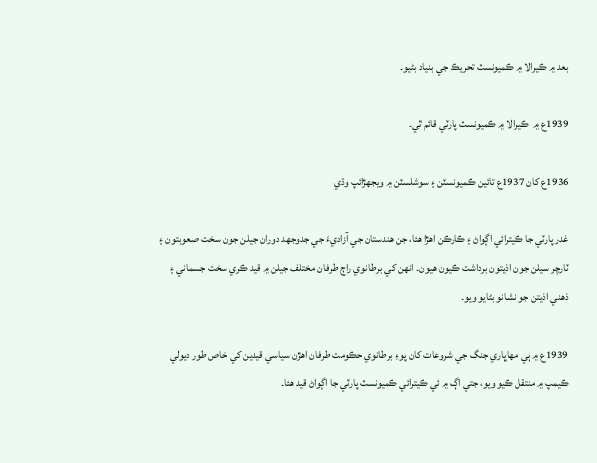بعد ۾ ڪيرالا ۾ ڪميونسٽ تحريڪ جي بنياد بڻيو۔

1939ع ۾  ڪيرالا ۾ ڪميونسٽ پارٽي قائم ٿي۔

1936ع کان 1937ع تائين ڪميونسٽن ۽ سوشلسٽن ۾ ويجهڙائپ وڌي

غدر پارٽي جا ڪيترائي اڳواڻ ۽ ڪارڪن اهڙا هئا، جن هندستان جي آزاديءَ جي جدوجهد دوران جيلن جون سخت صعوبتون ۽ ٽارچر سيلن جون اذيتون برداشت ڪيون هيون۔ انهن کي برطانوي راڄ طرفان مختلف جيلن ۾ قيد ڪري سخت جسماني ۽ ذهني اذيتن جو نشانو بڻايو ويو۔

1939ع ۾ ٻي مهاڀاري جنگ جي شروعات کان پوءِ برطانوي حڪومت طرفان اهڙن سياسي قيدين کي خاص طور ديولي ڪيمپ ۾ منتقل ڪيو ويو، جتي اڳ ۾ ئي ڪيترائي ڪميونسٽ پارٽي جا اڳواڻ قيد هئا۔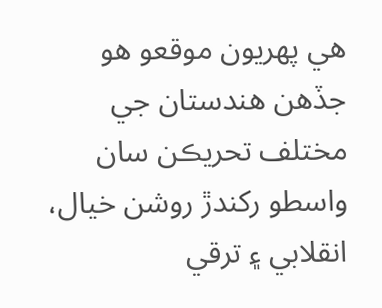هي پهريون موقعو هو جڏهن هندستان جي مختلف تحريڪن سان واسطو رکندڙ روشن خيال، انقلابي ۽ ترقي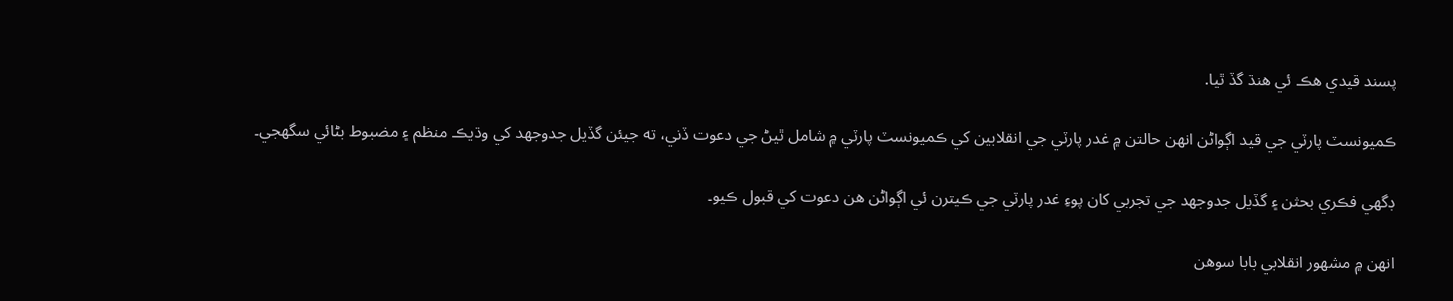پسند قيدي هڪ ئي هنڌ گڏ ٿيا.

ڪميونسٽ پارٽي جي قيد اڳواڻن انهن حالتن ۾ غدر پارٽي جي انقلابين کي ڪميونسٽ پارٽي ۾ شامل ٿيڻ جي دعوت ڏني، ته جيئن گڏيل جدوجهد کي وڌيڪ منظم ۽ مضبوط بڻائي سگهجي۔

ڊگهي فڪري بحثن ۽ گڏيل جدوجهد جي تجربي کان پوءِ غدر پارٽي جي ڪيترن ئي اڳواڻن هن دعوت کي قبول ڪيو۔

انهن ۾ مشهور انقلابي بابا سوهن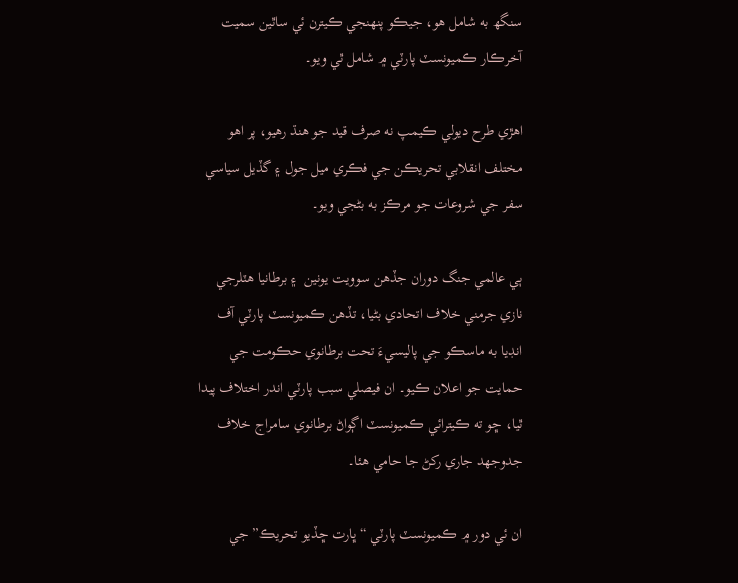سنگھ به شامل هو، جيڪو پنهنجي ڪيترن ئي ساٿين سميت آخرڪار ڪميونسٽ پارٽي ۾ شامل ٿي ويو۔

اهڙي طرح ديولي ڪيمپ نه صرف قيد جو هنڌ رهيو، پر اهو مختلف انقلابي تحريڪن جي فڪري ميل جول ۽ گڏيل سياسي سفر جي شروعات جو مرڪز به بڻجي ويو۔

ٻي عالمي جنگ دوران جڏهن سوويت يونين  ۽ برطانيا هٽلرجي نازي جرمني خلاف اتحادي بڻيا، تڏهن ڪميونسٽ پارٽي آف انڊيا به ماسڪو جي پاليسيءَ تحت برطانوي حڪومت جي حمايت جو اعلان ڪيو۔ ان فيصلي سبب پارٽي اندر اختلاف پيدا ٿيا، ڇو ته ڪيترائي ڪميونسٽ اڳواڻ برطانوي سامراج خلاف جدوجهد جاري رکڻ جا حامي هئا۔

ان ئي دور ۾ ڪميونسٽ پارٽي “ڀارت ڇڏيو تحريڪ” جي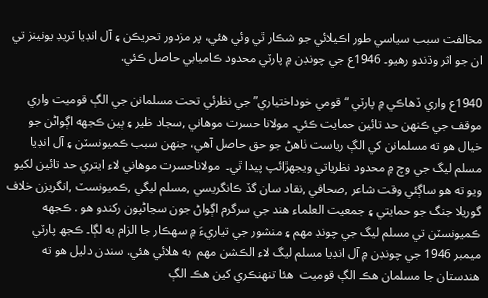مخالفت سبب سياسي طور اڪيلائي جو شڪار ٿي وئي هئي، پر مزدور تحريڪن ۽ آل انڊيا ٽريڊ يونينز تي ان جو اثر وڌندو رهيو۔ 1946ع جي چونڊن ۾ پارٽي محدود ڪاميابي حاصل ڪئي.

1940ع واري ڏهاڪي ۾ پارٽي “قومي خوداختياري” جي نظرئي تحت مسلمانن جي الڳ قوميت واري موقف جي ڪنهن حد تائين حمايت ڪئي۔ مولانا حسرت موهاني ,سجاد ظير ۽ ٻين ڪجهه اڳواڻن جو خيال هو ته مسلمانن کي الڳ رياست ٺاهڻ جو حق حاصل آهي، جنهن سبب ڪميونسٽن ۽ آل انڊيا مسلم ليگ جي وچ ۾ محدود نظرياتي ويجهڙائپ پيدا ٿي۔  مولاناحسرت موهاني لاء ايتري حد تائين لکيو ويو ته هو ساڳئي وقت شاعر ,صحافي ,نقاد سان گڏ ڪانگريسي ,مسلم ليگي ,ڪميونسٽ ,انگريزن خلاف گوريلا جنگ جو حمايتي ۽ جمعيت العلماء هند جي سرگرم اڳواڻ جون سڃاڻپون رکندو هو . ڪجهه ڪميونسٽن تي مسلم ليگ جي چونڊ مهم ۽ منشور جي تياريءَ ۾ سهڪار جا الزام به لڳا۔ ڪجھ پارٽي ميمبر 1946 جي چونڊن ۾ آل انڊيا مسلم ليگ لاء الڪشن مهم  به هلائي هئي. سندن دليل هو ته هندستان جا مسلمان هڪ الڳ قوميت  هئا تنهنڪري کين هڪ الڳ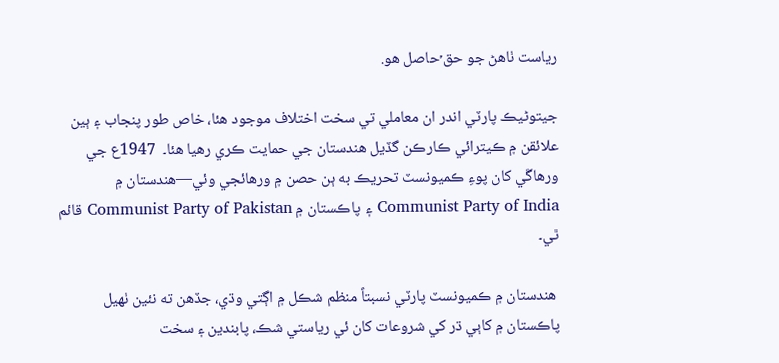رياست ٺاهڻ جو حق ۡحاصل هو.

جيتوڻيڪ پارٽي اندر ان معاملي تي سخت اختلاف موجود هئا، خاص طور پنجاب ۽ ٻين علائقن ۾ ڪيترائي ڪارڪن گڏيل هندستان جي حمايت ڪري رهيا هئا۔  1947ع جي ورهاڱي کان پوءِ ڪميونسٽ تحريڪ به ٻن حصن ۾ ورهائجي وئي—هندستان ۾ Communist Party of India ۽ پاڪستان ۾ Communist Party of Pakistan قائم ٿي۔

 هندستان ۾ ڪميونسٽ پارٽي نسبتاً منظم شڪل ۾ اڳتي وڌي، جڏهن ته نئين ٺهيل پاڪستان ۾ کاٻي ڌر کي شروعات کان ئي رياستي شڪ، پابندين ۽ سخت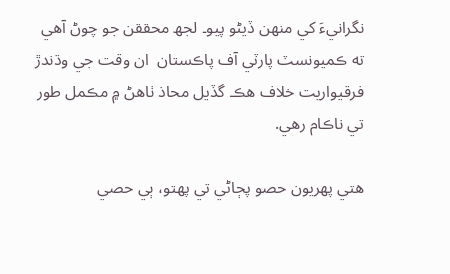نگرانيءَ کي منهن ڏيڻو پيو۔ لجھ محققن جو چوڻ آهي ته ڪميونسٽ پارٽي آف پاڪستان  ان وقت جي وڌندڙ فرقيواريت خلاف هڪ گڏيل محاذ ٺاهڻ ۾ مڪمل طور تي ناڪام رهي.

هتي پهريون حصو پڄاڻي تي پهتو، ٻي حصي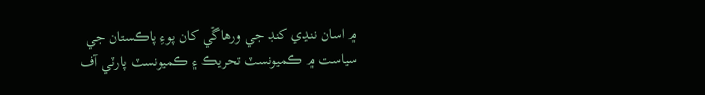۾ اسان ننڍي کنڊ جي ورهاڱي کان پوءِ پاڪستان جي سياست ۾ ڪميونسٽ تحريڪ ۽ ڪميونسٽ پارٽي آف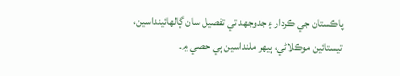پاڪستان جي ڪردار ۽ جدوجهد تي تفصيل سان ڳالهائينداسين، تيستائين موڪلاڻي، ٻيهر ملنداسين ٻي حصي ۾۔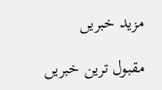مزید خبریں

مقبول ترین خبریں